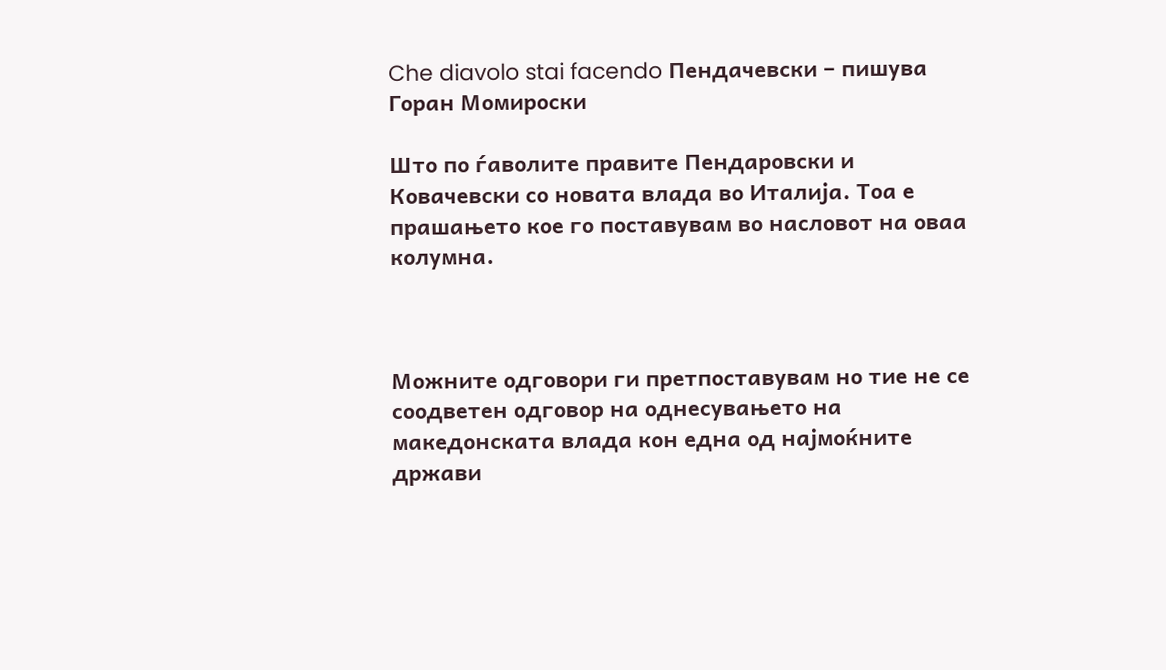Che diavolo stai facendo Пендачевски – пишува Горан Момироски

Што по ѓаволите правите Пендаровски и Ковачевски со новата влада во Италија. Тоа е прашањето кое го поставувам во насловот на оваа колумна.



Можните одговори ги претпоставувам но тие не се соодветен одговор на однесувањето на македонската влада кон една од најмоќните држави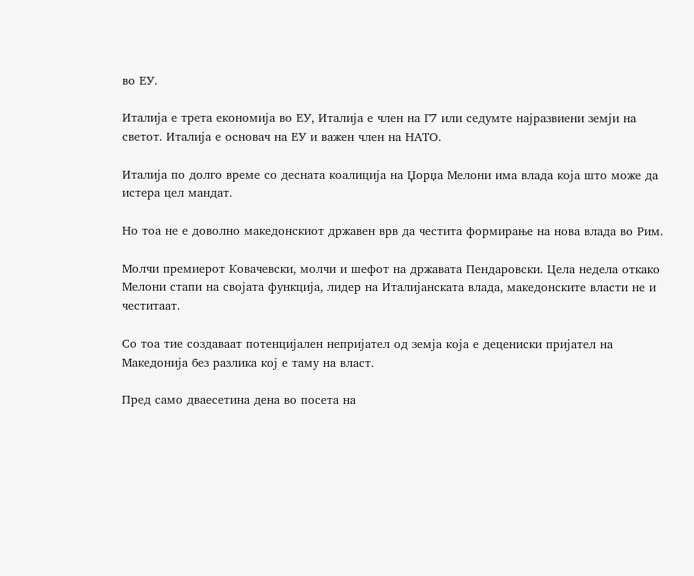во ЕУ.

Италија е трета економија во ЕУ, Италија е член на Г7 или седумте најразвиени земји на светот. Италија е основач на ЕУ и важен член на НАТО.

Италија по долго време со десната коалиција на Џорџа Мелони има влада која што може да истера цел мандат.

Но тоа не е доволно македонскиот државен врв да честита формирање на нова влада во Рим.

Молчи премиерот Ковачевски, молчи и шефот на државата Пендаровски. Цела недела откако Мелони стапи на својата функција, лидер на Италијанската влада, македонските власти не и честитаат.

Со тоа тие создаваат потенцијален непријател од земја која е децениски пријател на Македонија без разлика кој е таму на власт.

Пред само дваесетина дена во посета на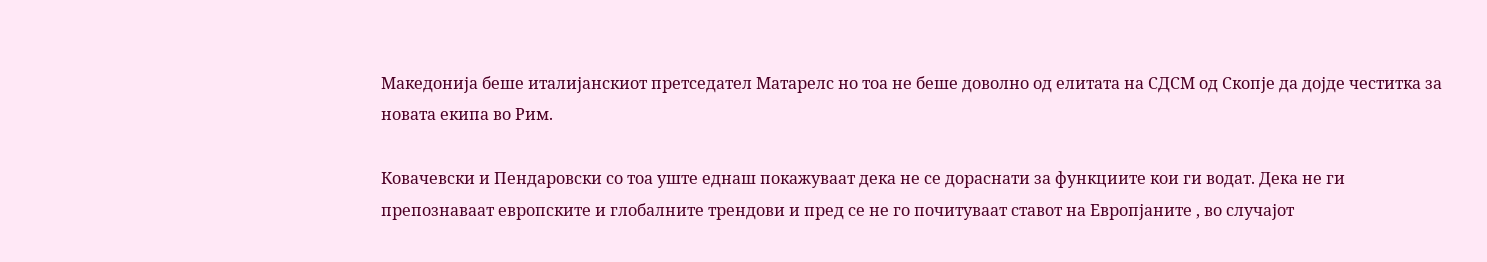Македонија беше италијанскиот претседател Матарелс но тоа не беше доволно од елитата на СДСМ од Скопје да дојде честитка за новата екипа во Рим.

Ковачевски и Пендаровски со тоа уште еднаш покажуваат дека не се дораснати за функциите кои ги водат. Дека не ги препознаваат европските и глобалните трендови и пред се не го почитуваат ставот на Европјаните , во случајот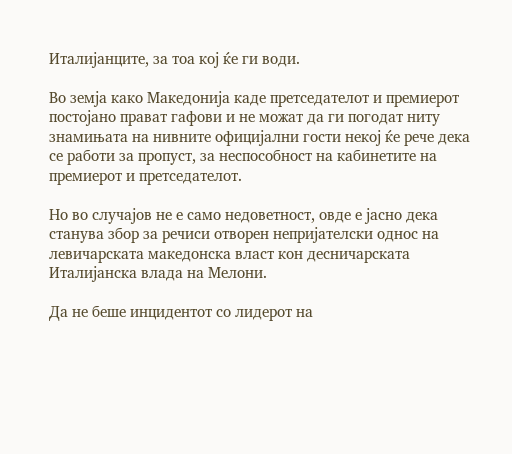Италијанците, за тоа кој ќе ги води.

Во земја како Македонија каде претседателот и премиерот постојано прават гафови и не можат да ги погодат ниту знамињата на нивните официјални гости некој ќе рече дека се работи за пропуст, за неспособност на кабинетите на премиерот и претседателот.

Но во случајов не е само недоветност, овде е јасно дека станува збор за речиси отворен непријателски однос на левичарската македонска власт кон десничарската Италијанска влада на Мелони.

Да не беше инцидентот со лидерот на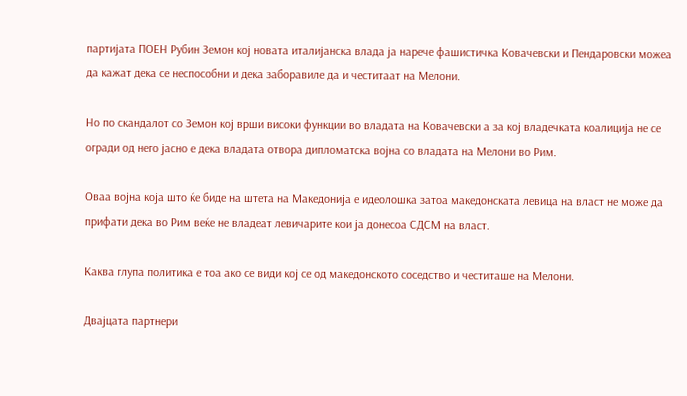партијата ПОЕН Рубин Земон кој новата италијанска влада ја нарече фашистичка Ковачевски и Пендаровски можеа да кажат дека се неспособни и дека заборавиле да и честитаат на Мелони.

Но по скандалот со Земон кој врши високи функции во владата на Ковачевски а за кој владечката коалиција не се огради од него јасно е дека владата отвора дипломатска војна со владата на Мелони во Рим.

Оваа војна која што ќе биде на штета на Македонија е идеолошка затоа македонската левица на власт не може да прифати дека во Рим веќе не владеат левичарите кои ја донесоа СДСМ на власт.

Каква глупа политика е тоа ако се види кој се од македонското соседство и честиташе на Мелони.

Двајцата партнери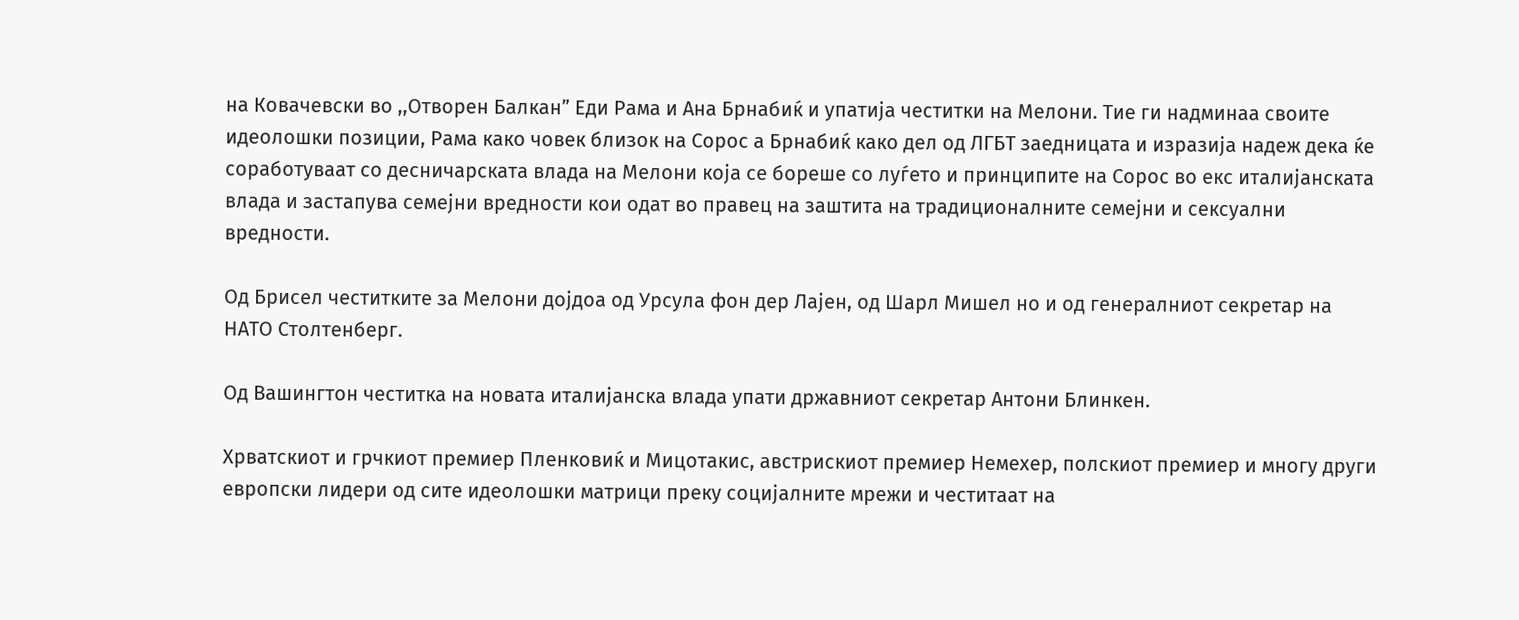на Ковачевски во ,,Отворен Балкан” Еди Рама и Ана Брнабиќ и упатија честитки на Мелони. Тие ги надминаа своите идеолошки позиции, Рама како човек близок на Сорос а Брнабиќ како дел од ЛГБТ заедницата и изразија надеж дека ќе соработуваат со десничарската влада на Мелони која се бореше со луѓето и принципите на Сорос во екс италијанската влада и застапува семејни вредности кои одат во правец на заштита на традиционалните семејни и сексуални вредности.

Од Брисел честитките за Мелони дојдоа од Урсула фон дер Лајен, од Шарл Мишел но и од генералниот секретар на НАТО Столтенберг.

Од Вашингтон честитка на новата италијанска влада упати државниот секретар Антони Блинкен.

Хрватскиот и грчкиот премиер Пленковиќ и Мицотакис, австрискиот премиер Немехер, полскиот премиер и многу други европски лидери од сите идеолошки матрици преку социјалните мрежи и честитаат на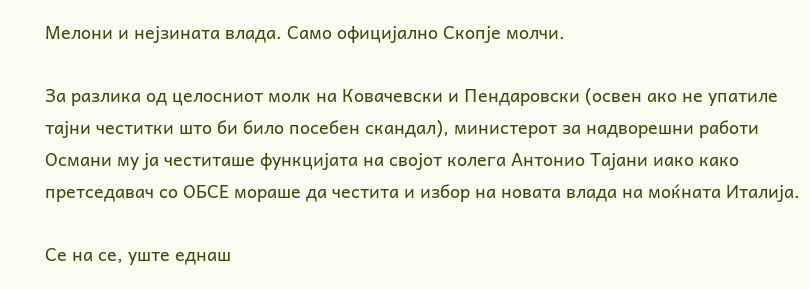Мелони и нејзината влада. Само официјално Скопје молчи.

За разлика од целосниот молк на Ковачевски и Пендаровски (освен ако не упатиле тајни честитки што би било посебен скандал), министерот за надворешни работи Османи му ја честиташе функцијата на својот колега Антонио Тајани иако како претседавач со ОБСЕ мораше да честита и избор на новата влада на моќната Италија.

Се на се, уште еднаш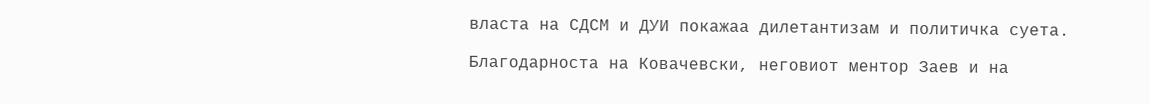власта на СДСМ и ДУИ покажаа дилетантизам и политичка суета.

Благодарноста на Ковачевски, неговиот ментор Заев и на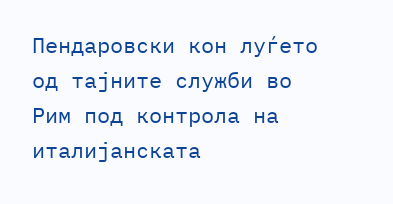Пендаровски кон луѓето од тајните служби во Рим под контрола на италијанската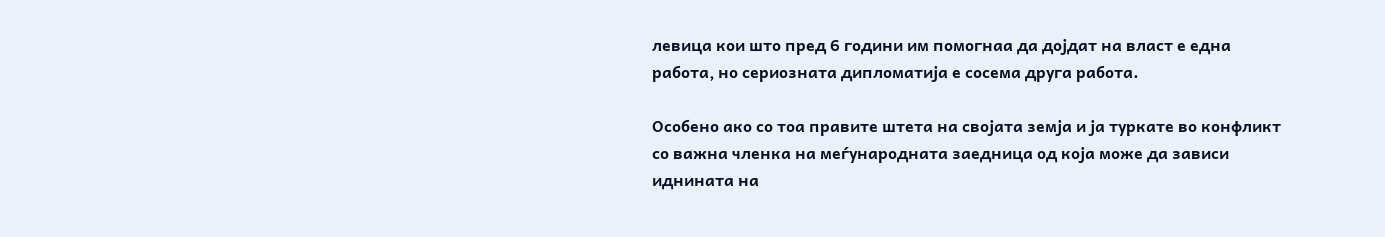левица кои што пред 6 години им помогнаа да дојдат на власт е една работа, но сериозната дипломатија е сосема друга работа.

Особено ако со тоа правите штета на својата земја и ја туркате во конфликт со важна членка на меѓународната заедница од која може да зависи иднината на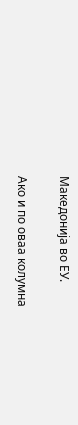Македонија во ЕУ.

Ако и по оваа колумна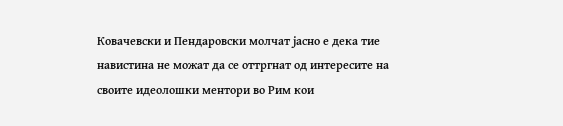Ковачевски и Пендаровски молчат јасно е дека тие навистина не можат да се оттргнат од интересите на своите идеолошки ментори во Рим кои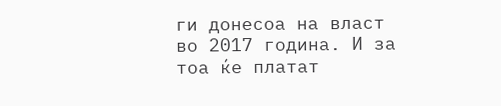ги донесоа на власт во 2017 година. И за тоа ќе платат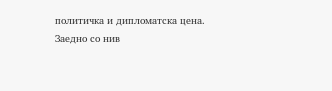политичка и дипломатска цена. Заедно со нив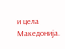и цела Македонија.